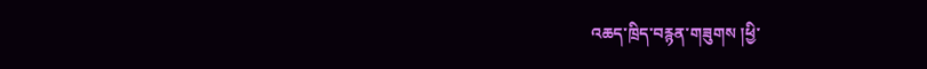འཆད་ཁྲིད་བརྙན་གཟུགས །ཕྱི་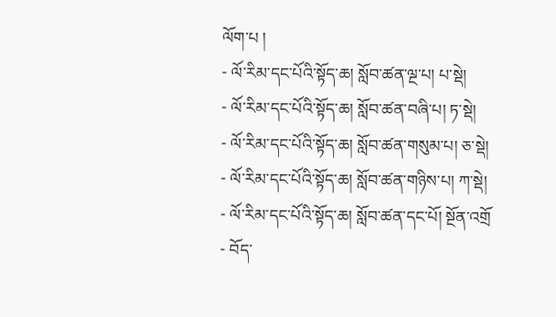ལོག་པ །
- ལོ་རིམ་དང་པོའི་སྟོད་ཆ། སློབ་ཚན་ལྔ་པ། པ་སྡེ།
- ལོ་རིམ་དང་པོའི་སྟོད་ཆ། སློབ་ཚན་བཞི་པ། ཏ་སྡེ།
- ལོ་རིམ་དང་པོའི་སྟོད་ཆ། སློབ་ཚན་གསུམ་པ། ཅ་སྡེ།
- ལོ་རིམ་དང་པོའི་སྟོད་ཆ། སློབ་ཚན་གཉིས་པ། ཀ་སྡེ།
- ལོ་རིམ་དང་པོའི་སྟོད་ཆ། སློབ་ཚན་དང་པོ། སྔོན་འགྲོ
- བོད་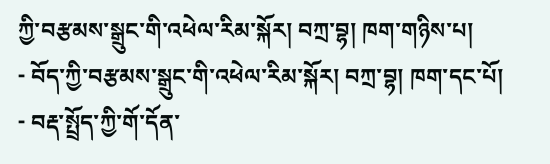ཀྱི་བརྩམས་སྒྲུང་གི་འཕེལ་རིམ་སྐོར། བཀྲ་བྷ། ཁག་གཉིས་པ།
- བོད་ཀྱི་བརྩམས་སྒྲུང་གི་འཕེལ་རིམ་སྐོར། བཀྲ་བྷ། ཁག་དང་པོ།
- བརྡ་སྤྲོད་ཀྱི་གོ་དོན་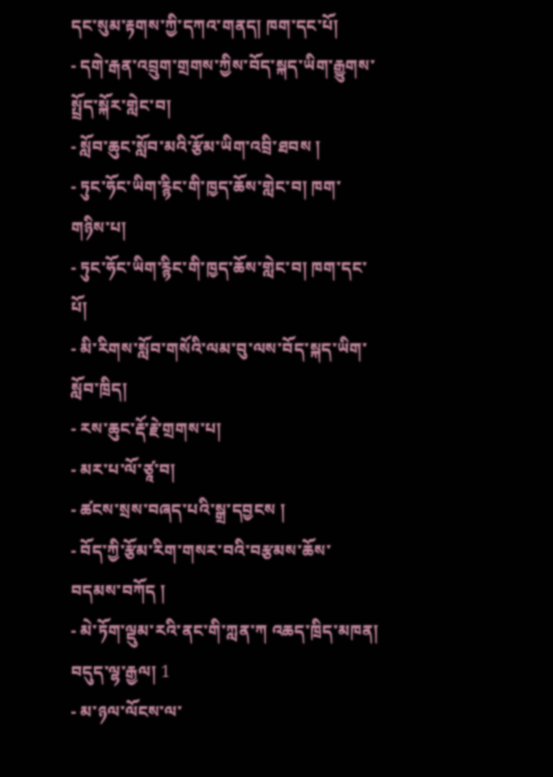དང་སུམ་རྟགས་ཀྱི་དཀའ་གནད། ཁག་དང་པོ།
- དགེ་རྒན་འབྲུག་གྲགས་ཀྱིས་བོད་སྐད་ཡིག་རྒྱུགས་སྤྲོད་སྐོར་གླེང་བ།
- སློབ་ཆུང་སློབ་མའི་རྩོམ་ཡིག་འབྲི་ཐབས །
- ཏུང་ཧོང་ཡིག་རྙིང་གི་ཁྱད་ཆོས་གླེང་བ། ཁག་གཉིས་པ།
- ཏུང་ཧོང་ཡིག་རྙིང་གི་ཁྱད་ཆོས་གླེང་བ། ཁག་དང་པོ།
- མི་རིགས་སློབ་གསོའི་ལམ་བུ་ལས་བོད་སྐད་ཡིག་སློབ་ཁྲིད།
- རས་ཆུང་རྡོ་རྗེ་གྲགས་པ།
- མར་པ་ལོ་ཙཱ་བ།
- ཚངས་སྲས་བཞད་པའི་སྒྲ་དབྱངས །
- བོད་ཀྱི་རྩོམ་རིག་གསར་བའི་བརྩམས་ཆོས་བདམས་བཀོད །
- མེ་ཏོག་ལྡུམ་རའི་ནང་གི་ཀླན་ཀ འཆད་ཁྲིད་མཁན། བདུད་ལྷ་རྒྱལ། 1
- མ་ཉལ་ལོངས་ལ་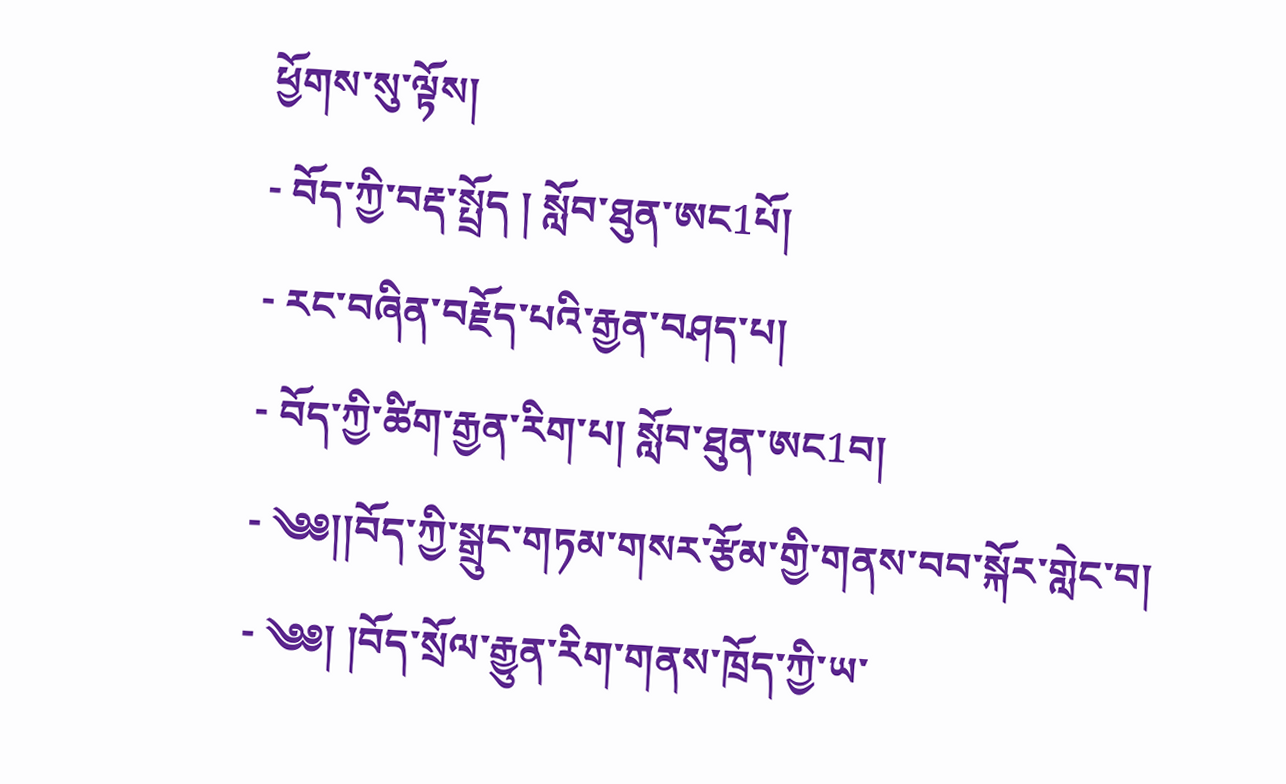ཕྱོགས་སུ་ལྟོས།
- བོད་ཀྱི་བརྡ་སྤྲོད ། སློབ་ཐུན་ཨང1པོ།
- རང་བཞིན་བརྗོད་པའི་རྒྱན་བཤད་པ།
- བོད་ཀྱི་ཚིག་རྒྱན་རིག་པ། སློབ་ཐུན་ཨང1བ།
- ༄༅།།བོད་ཀྱི་སྒྲུང་གཏམ་གསར་རྩོམ་གྱི་གནས་བབ་སྐོར་གླེང་བ།
- ༄༅། །བོད་སྲོལ་རྒྱུན་རིག་གནས་ཁྲོད་ཀྱི་ཡ་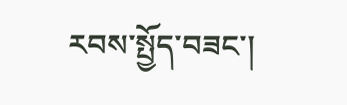རབས་སྤྱོད་བཟང་།